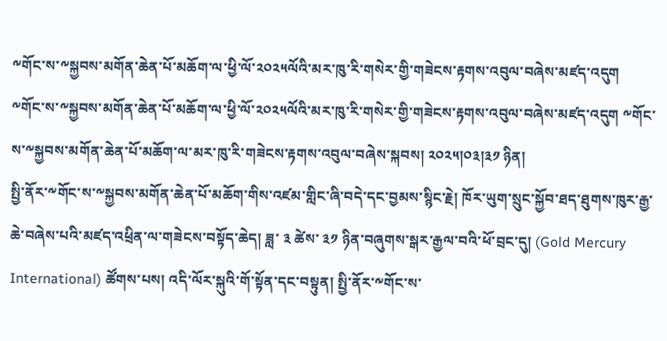༸གོང་ས་༸སྐྱབས་མགོན་ཆེན་པོ་མཆོག་ལ་ཕྱི་ལོ་༢༠༢༥ལོའི་མར་ཁུ་རི་གསེར་གྱི་གཟེངས་རྟགས་འབུལ་བཞེས་མཛད་འདུག
༸གོང་ས་༸སྐྱབས་མགོན་ཆེན་པོ་མཆོག་ལ་ཕྱི་ལོ་༢༠༢༥ལོའི་མར་ཁུ་རི་གསེར་གྱི་གཟེངས་རྟགས་འབུལ་བཞེས་མཛད་འདུག ༸གོང་ས་༸སྐྱབས་མགོན་ཆེན་པོ་མཆོག་ལ་མར་ཁུ་རི་གཟེངས་རྟགས་འབུལ་བཞེས་སྐབས། ༢༠༢༥།༠༣།༣༡ ཉིན།
སྤྱི་ནོར་༸གོང་ས་༸སྐྱབས་མགོན་ཆེན་པོ་མཆོག་གིས་འཛམ་གླིང་ཞི་བདེ་དང་བྱམས་སྙིང་རྗེ། ཁོར་ཡུག་སྲུང་སྐྱོབ་ཐད་ཐུགས་ཁུར་རྒྱ་ཆེ་བཞེས་པའི་མཛད་འཕྲིན་ལ་གཟེངས་བསྟོད་ཆེད། ཟླ་ ༣ ཚེས་ ༣༡ ཉིན་བཞུགས་སྒར་རྒྱལ་བའི་ཕོ་བྲང་དུ། (Gold Mercury International) ཚོགས་པས། འདི་ལོར་སྐུའི་གོ་སྟོན་དང་བསྟུན། སྤྱི་ནོར་༸གོང་ས་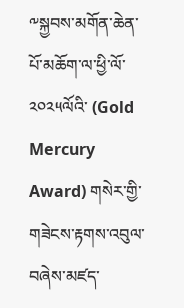༸སྐྱབས་མགོན་ཆེན་པོ་མཆོག་ལ་ཕྱི་ལོ་༢༠༢༥ལོའི་ (Gold Mercury Award) གསེར་གྱི་གཟེངས་རྟགས་འབུལ་བཞེས་མཛད་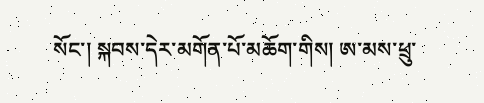སོང་། སྐབས་དེར་མགོན་པོ་མཆོག་གིས། ཨ་མས་ཕྲུ་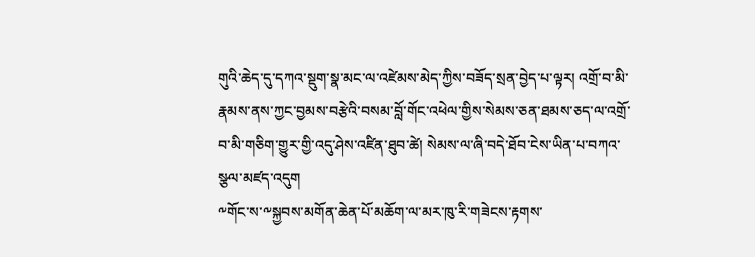གུའི་ཆེད་དུ་དཀའ་སྡུག་སྣ་མང་ལ་འཛེམས་མེད་ཀྱིས་བཟོད་སྲན་བྱེད་པ་ལྟར། འགྲོ་བ་མི་རྣམས་ནས་ཀྱང་བྱམས་བརྩེའི་བསམ་བློ་གོང་འཕེལ་གྱིས་སེམས་ཅན་ཐམས་ཅད་ལ་འགྲོ་བ་མི་གཅིག་གྱུར་གྱི་འདུ་ཤེས་འཛིན་ཐུབ་ཚེ། སེམས་ལ་ཞི་བདེ་ཐོབ་ངེས་ཡིན་པ་བཀའ་སྩལ་མཛད་འདུག
༸གོང་ས་༸སྐྱབས་མགོན་ཆེན་པོ་མཆོག་ལ་མར་ཁུ་རི་གཟེངས་རྟགས་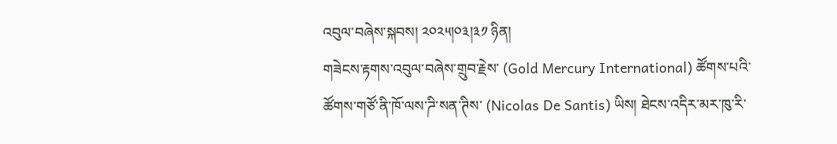འབུལ་བཞེས་སྐབས། ༢༠༢༥།༠༣།༣༡ ཉིན།
གཟེངས་རྟགས་འབུལ་བཞེས་གྲུབ་རྗེས་ (Gold Mercury International) ཚོགས་པའི་ཚོགས་གཙོ་ནི་ཁོ་ལས་ཌི་སན་ཊིས་ (Nicolas De Santis) ཡིས། ཐེངས་འདིར་མར་ཁུ་རི་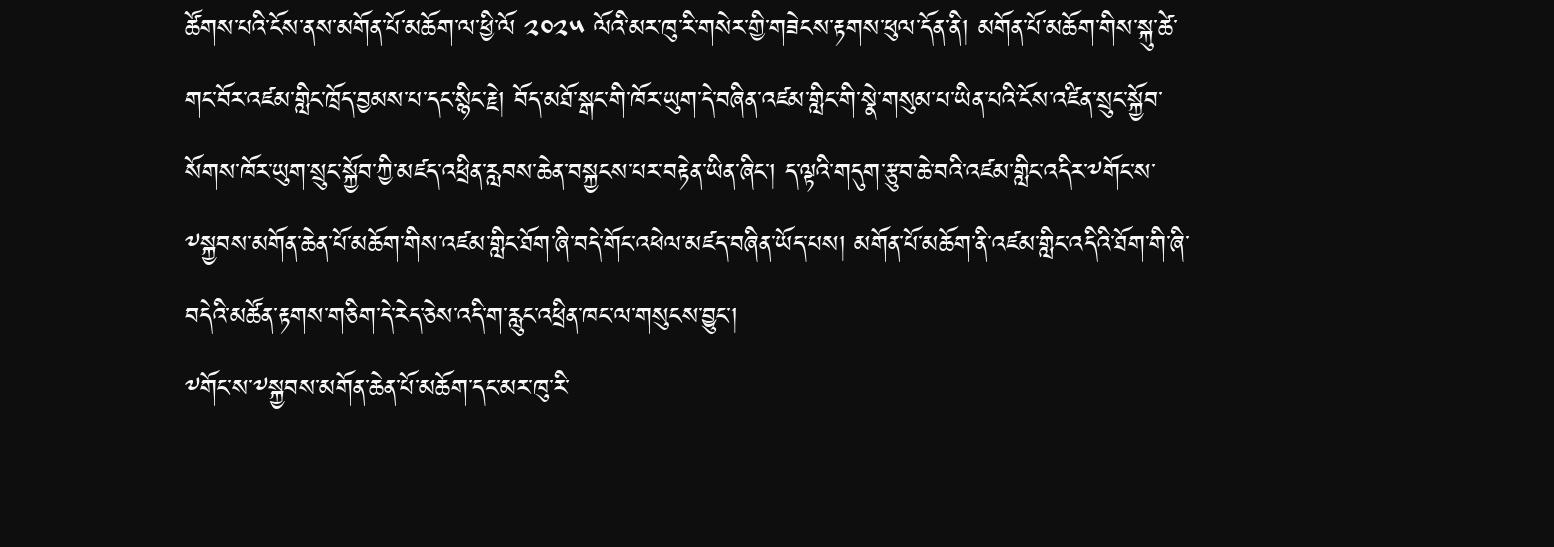ཚོགས་པའི་ངོས་ནས་མགོན་པོ་མཆོག་ལ་ཕྱི་ལོ ༢༠༢༥ ལོའི་མར་ཁུ་རི་གསེར་གྱི་གཟེངས་རྟགས་ཕུལ་དོན་ནི། མགོན་པོ་མཆོག་གིས་སྐུ་ཚེ་གང་བོར་འཛམ་གླིང་ཁྲོད་བྱམས་པ་དང་སྙིང་རྗེ། བོད་མཐོ་སྒང་གི་ཁོར་ཡུག་དེ་བཞིན་འཛམ་གླིང་གི་སྣེ་གསུམ་པ་ཡིན་པའི་ངོས་འཛིན་སྲུང་སྐྱོབ་སོགས་ཁོར་ཡུག་སྲུང་སྐྱོབ་ཀྱི་མཛད་འཕྲིན་རླབས་ཆེན་བསྐྱངས་པར་བརྟེན་ཡིན་ཞིང་། ད་ལྟའི་གདུག་རྩུབ་ཆེ་བའི་འཛམ་གླིང་འདིར་༸གོང་ས་༸སྐྱབས་མགོན་ཆེན་པོ་མཆོག་གིས་འཛམ་གླིང་ཐོག་ཞི་བདེ་གོང་འཕེལ་མཛད་བཞིན་ཡོད་པས། མགོན་པོ་མཆོག་ནི་འཛམ་གླིང་འདིའི་ཐོག་གི་ཞི་བདེའི་མཚོན་རྟགས་གཅིག་དེ་རེད་ཅེས་འདི་ག་རླུང་འཕྲིན་ཁང་ལ་གསུངས་བྱུང་།
༸གོང་ས་༸སྐྱབས་མགོན་ཆེན་པོ་མཆོག་དང་མར་ཁུ་རི་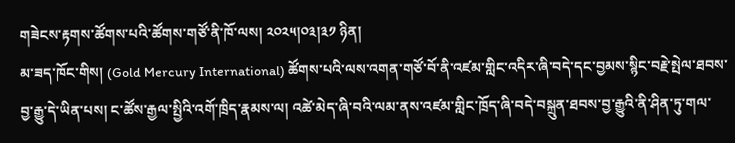གཟེངས་རྟགས་ཚོགས་པའི་ཚོགས་གཙོ་ནི་ཁོ་ལས། ༢༠༢༥།༠༣།༣༡ ཉིན།
མ་ཟད་ཁོང་གིས། (Gold Mercury International) ཚོགས་པའི་ལས་འགན་གཙོ་བོ་ནི་འཛམ་གླིང་འདིར་ཞི་བདེ་དང་བྱམས་སྙིང་བརྗེ་སྤེལ་ཐབས་བྱ་རྒྱུ་དེ་ཡིན་པས། ང་ཚོས་རྒྱལ་སྤྱིའི་འགོ་ཁྲིད་རྣམས་ལ། འཚེ་མེད་ཞི་བའི་ལམ་ནས་འཛམ་གླིང་ཁྲོད་ཞི་བདེ་བསྐྲུན་ཐབས་བྱ་རྒྱུའི་ནི་ཤིན་ཏུ་གལ་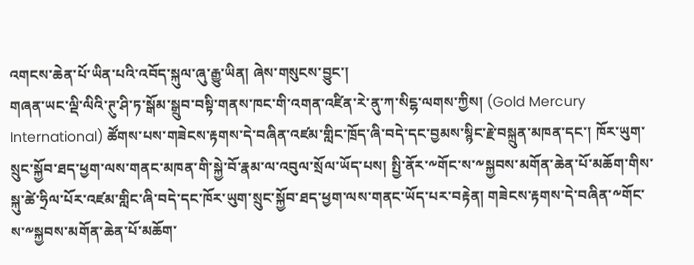འགངས་ཆེན་པོ་ཡིན་པའི་འབོད་སྐུལ་ཞུ་རྒྱུ་ཡིན། ཞེས་གསུངས་བྱུང་།
གཞན་ཡང་ལྡི་ལིའི་ཊུ་ཤི་ཏ་སྒོམ་སྒྲུབ་བསྟི་གནས་ཁང་གི་འགན་འཛིན་རེ་ནུ་ཀ་སིངྷ་ལགས་ཀྱིས། (Gold Mercury International) ཚོགས་པས་གཟེངས་རྟགས་དེ་བཞིན་འཛམ་གླིང་ཁྲོད་ཞི་བདེ་དང་བྱམས་སྙིང་རྗེ་བསྐྲུན་མཁན་དང་། ཁོར་ཡུག་སྲུང་སྐྱོབ་ཐད་ཕྱག་ལས་གནང་མཁན་གི་སྐྱེ་བོ་རྣམ་ལ་འབུལ་སྲོལ་ཡོད་པས། སྤྱི་ནོར་༸གོང་ས་༸སྐྱབས་མགོན་ཆེན་པོ་མཆོག་གིས་སྐུ་ཚེ་ཧྲིལ་པོར་འཛམ་གླིང་ཞི་བདེ་དང་ཁོར་ཡུག་སྲུང་སྐྱོབ་ཐད་ཕྱག་ལས་གནང་ཡོད་པར་བརྟེན། གཟེངས་རྟགས་དེ་བཞིན་༸གོང་ས་༸སྐྱབས་མགོན་ཆེན་པོ་མཆོག་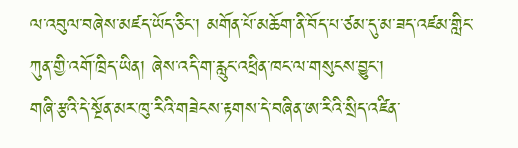ལ་འབུལ་བཞེས་མཛད་ཡོད་ཅིང་། མགོན་པོ་མཆོག་ནི་བོད་པ་ཙམ་དུ་མ་ཟད་འཛམ་གླིང་ཀུན་གྱི་འགོ་ཁྲིད་ཡིན། ཞེས་འདི་ག་རླུང་འཕྲིན་ཁང་ལ་གསུངས་བྱུང་།
གཞི་རྩའི་དེ་སྔོན་མར་ཁུ་རིའི་གཟེངས་རྟགས་དེ་བཞིན་ཨ་རིའི་སྲིད་འཛིན་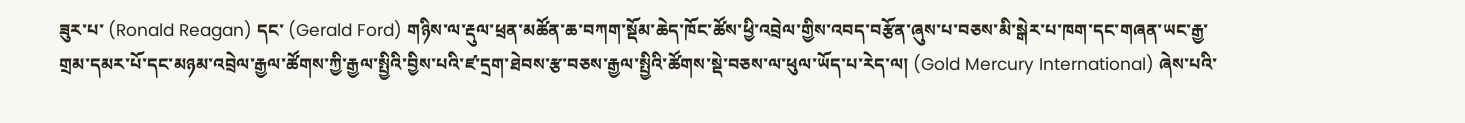ཟུར་པ་ (Ronald Reagan) དང་ (Gerald Ford) གཉིས་ལ་རྡུལ་ཕྲན་མཚོན་ཆ་བཀག་སྡོམ་ཆེད་ཁོང་ཚོས་ཕྱི་འབྲེལ་གྱིས་འབད་བརྩོན་ཞུས་པ་བཅས་མི་སྒེར་པ་ཁག་དང་གཞན་ཡང་རྒྱ་གྲམ་དམར་པོ་དང་མཉམ་འབྲེལ་རྒྱལ་ཚོགས་ཀྱི་རྒྱལ་སྤྱིའི་བྱིས་པའི་ཛ་དྲག་ཐེབས་རྩ་བཅས་རྒྱལ་སྤྱིའི་ཚོགས་སྡེ་བཅས་ལ་ཕུལ་ཡོད་པ་རེད་ལ། (Gold Mercury International) ཞེས་པའི་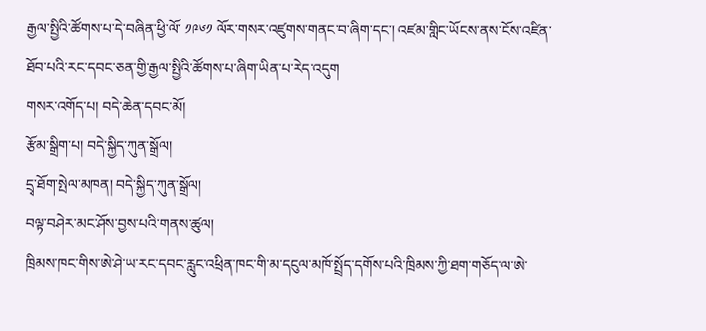རྒྱལ་སྤྱིའི་ཚོགས་པ་དེ་བཞིན་ཕྱི་ལོ་ ༡༩༦༡ ལོར་གསར་འཛུགས་གནང་བ་ཞིག་དང་། འཛམ་གླིང་ཡོངས་ནས་ངོས་འཛིན་ཐོབ་པའི་རང་དབང་ཅན་གྱི་རྒྱལ་སྤྱིའི་ཚོགས་པ་ཞིག་ཡིན་པ་རེད་འདུག
གསར་འགོད་པ། བདེ་ཆེན་དབང་མོ།
རྩོམ་སྒྲིག་པ། བདེ་སྐྱིད་ཀུན་སྒྲོལ།
དྲྭ་ཐོག་སྤེལ་མཁན། བདེ་སྐྱིད་ཀུན་སྒྲོལ།
བལྟ་བཤེར་མང་ཤོས་བྱས་པའི་གནས་ཚུལ།
ཁྲིམས་ཁང་གིས་ཨེ་ཤེ་ཡ་རང་དབང་རླུང་འཕྲིན་ཁང་གི་མ་དངུལ་མཁོ་སྤྲོད་དགོས་པའི་ཁྲིམས་ཀྱི་ཐག་གཅོད་ལ་ཨེ་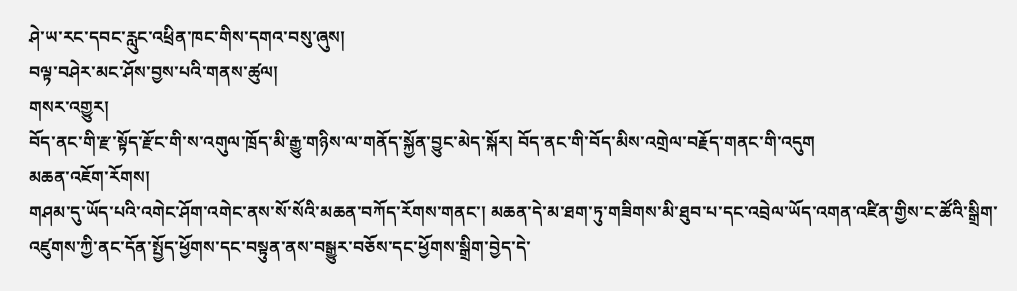ཤེ་ཡ་རང་དབང་རླུང་འཕྲིན་ཁང་གིས་དགའ་བསུ་ཞུས།
བལྟ་བཤེར་མང་ཤོས་བྱས་པའི་གནས་ཚུལ།
གསར་འགྱུར།
བོད་ནང་གི་རྫ་སྟོད་རྫོང་གི་ས་འགུལ་ཁྲོད་མི་རྒྱུ་གཉིས་ལ་གནོད་སྐྱོན་བྱུང་མེད་སྐོར། བོད་ནང་གི་བོད་མིས་འགྲེལ་བརྗོད་གནང་གི་འདུག
མཆན་འཇོག་རོགས།
གཤམ་དུ་ཡོད་པའི་འགེང་ཤོག་འགེང་ནས་སོ་སོའི་མཆན་བཀོད་རོགས་གནང་། མཆན་དེ་མ་ཐག་ཏུ་གཟིགས་མི་ཐུབ་པ་དང་འབྲེལ་ཡོད་འགན་འཛིན་གྱིས་ང་ཚོའི་སྒྲིག་འཛུགས་ཀྱི་ནང་དོན་སྤྱོད་ཕྱོགས་དང་བསྟུན་ནས་བསྒྱུར་བཅོས་དང་ཕྱོགས་སྒྲིག་བྱེད་དེ་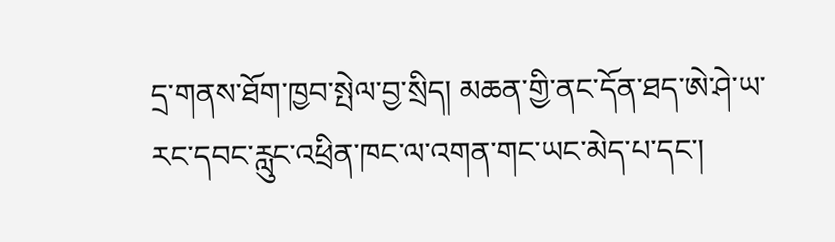དྲ་གནས་ཐོག་ཁྱབ་སྤེལ་བྱ་སྲིད། མཆན་གྱི་ནང་དོན་ཐད་ཨེ་ཤེ་ཡ་རང་དབང་རླུང་འཕྲིན་ཁང་ལ་འགན་གང་ཡང་མེད་པ་དང་།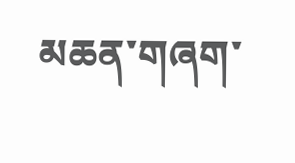མཆན་གཞག་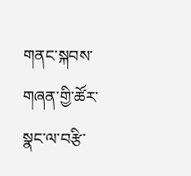གནང་སྐབས་གཞན་གྱི་ཚོར་སྣང་ལ་བརྩི་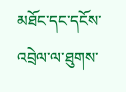མཐོང་དང་དངོས་འབྲེལ་ལ་ཐུགས་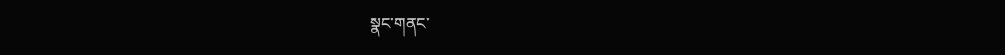སྣང་གནང་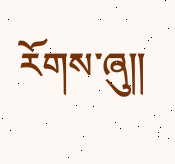རོགས་ཞུ༎